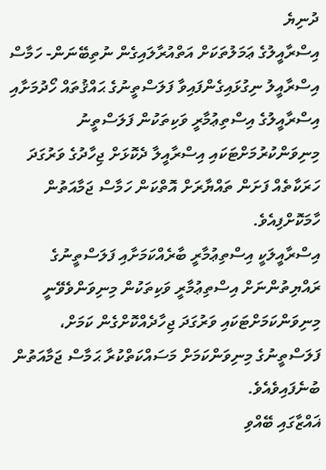ދުނިޔެ
އިސްރާއީލުގެ ޢަމަލުތަކަށް އަތްއުރާލައިގެން ނުތިބޭނަން- ހަމާސް
އިސްރާއީލު ނިގުޅައިގެންފައިވާ ފަލަސްތީނުގެ ޙައްޤުތައް ހޯދުމަށާއި އިސްރާއީލުގެ އިސްތިޢުމާރީ ވަކިތަކުން ފަލަސްތީނު މިނިވަންކުރުމަށްޓަކައި އިސްރާއީލާ ދެކޮޅަށް ޖިހާދުގެ ވަރުގަދަ ހަރަކާތެއް ފަށަން ތައްޔާރަށް އޮތްކަން ހަމާސް ޖަމާއަތުން ހާމަކޮށްފިއެވެ.
އިސްރާއީލަކީ އިސްތިޢުމާރީ ބާރެއްކަމަށާއި ފަލަސްތީނުގެ ރައްޔިތުންނަށް އިސްތިޢުމާރީ ވަކިތަކުން މިނިވަންވެވޭނީ މިނިވަންކަމަށްޓަކައި ވަރުގަދަ ޖިހާދެއްކޮށްގެން ކަމަށް، ފަލަސްތީނުގެ މިނިވަންކަމަށް މަސައްކަތްކުރާ ޙަމާސް ޖަމާއަތުން ބުނެފައިވެއެވެ.
ޣައްޒާގައި ބޭއްވި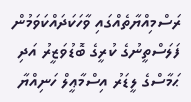ރަސްމިއްޔާތެއްގައި ވާހަކަދައްކަވަމުން ފަލަސްތީނުގެ ކުރީގެ ބޮޑުވަޒީރު އަދި ޙަމާސްގެ ލީޑަރު އިސްމާޢީލް ހަނިއްޔާ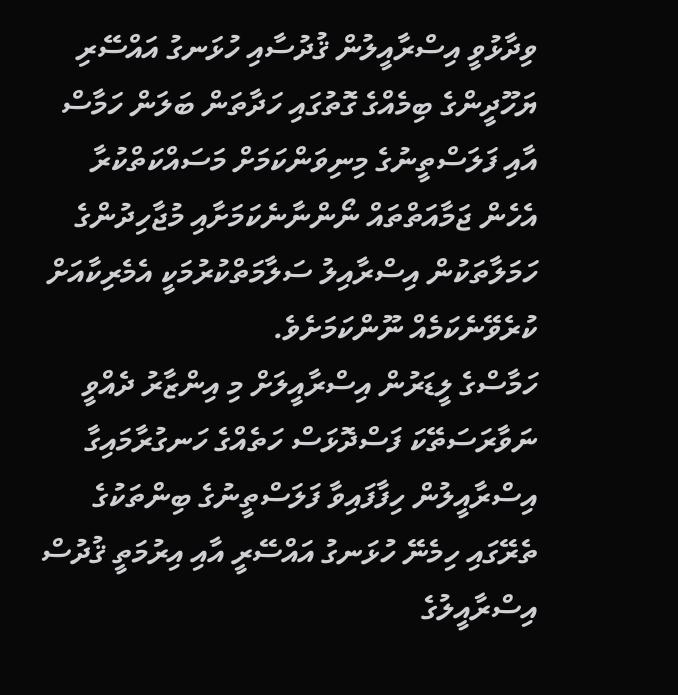ވިދާޅުވީ އިސްރާއީލުން ޤުދުސާއި ހުޅަނގު އައްސޭރި ޔަހޫދީންގެ ބިމެއްގެ ގޮތުގައި ހަދާތަން ބަލަން ހަމާސް އާއި ފަލަސްތީނުގެ މިނިވަންކަމަށް މަސައްކަތްކުރާ އެހެން ޖަމާއަތްތައް ނޯންނާނެކަމަށާއި މުޖާހިދުންގެ ހަމަލާތަކުން އިސްރާއިލު ސަލާމަތްކުރުމަކީ އެމެރިކާއަށް ކުރެވޭނެކަމެއް ނޫންކަމަށެވެ.
ހަމާސްގެ ލީޑަރުން އިސްރާއީލަށް މި އިންޒާރު ދެއްވީ ނަވާރަސަތޭކަ ފަސްދޮޅަސް ހަތެއްގެ ހަނގުރާމައިގާ އިސްރާއީލުން ހިފާފައިވާ ފަލަސްތީނުގެ ބިންތަކުގެ ތެރޭގައި ހިމެނޭ ހުޅަނގު އައްސޭރީ އާއި އިރުމަތީ ޤުދުސް އިސްރާއީލުގެ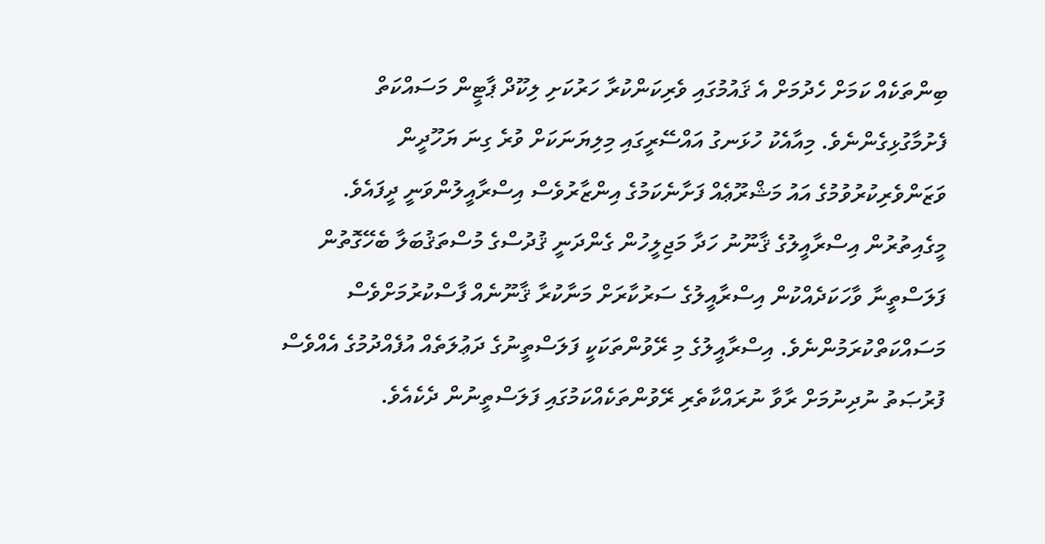ބިންތަކެއް ކަމަށް ހެދުމަށް އެ ޤައުމުގައި ވެރިކަންކުރާ ހަރުކަށި ލިކޫދް ޕާޓީން މަސައްކަތް ފެށުމާގުޅިގެންނެވެ. މިއާއެކު ހުޅަނގު އައްސޭރީގައި މިލިޔަނަކަށް ވުރެ ގިނަ ޔަހޫދީން ވަޒަންވެރިކުރުވުމުގެ އައު މަޝްރޫޢެއް ފަށާނެކަމުގެ އިންޒާރުވެސް އިސްރާއީލުންވަނީ ދީފައެވެ.
މީގެއިތުރުން އިސްރާއީލުގެ ޤާނޫނު ހަދާ މަޖިލީހުން ގެންދަނީ ޤުދުސްގެ މުސްތަޤުބަލާ ބެހޭގޮތުން ފަލަސްތީނާ ވާހަކަދެއްކުން އިސްރާއީލުގެ ސަރުކާރަށް މަނާކުރާ ޤާނޫނެއް ފާސްކުރުމަށްވެސް މަސައްކަތްކުރަމުންނެވެ. އިސްރާއީލުގެ މި ރޭވުންތަކަކީ ފަލަސްތީނުގެ ދަޢުލަތެއް އުފެއްދުމުގެ އެއްވެސް ފުރުޞަތު ނުދިނުމަށް ރާވާ ނުރައްކާތެރި ރޭވުންތަކެއްކަމުގައި ފަލަސްތީނުން ދެކެއެވެ.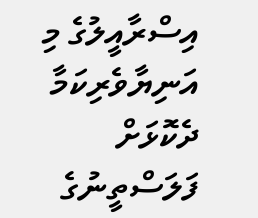އިސްރާއީލުގެ މި އަނިޔާވެރިކަމާ ދެކޮޅަށް ފަލަސްތީނުގެ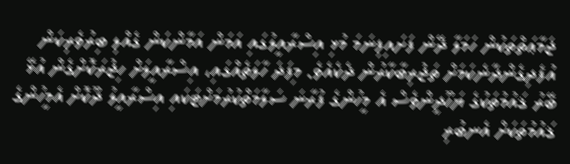ޖަމާޢަތްތަކުން ހަމަލާ ދޭން ފަށައިފިނަމަ މުޅި އިސްރާއީލުގައި އަމަން އަމާންކަން ގެއްލި ބިރުވެރިކަން އުފެދިގެންދާނެކަމަށް ތަޖުރިބާކާރުން ދެކެއެވެ. މިފަދަ ހާލަތެއްގައި، އިސްރާއީލަށް ހިޖުރަކޮށްގެން އުޅޭ ބޭރު ޤައުމުތަކުގެ ޔަހޫދީންވެސް އެ މީހުންގެ ފުރާނަ ސަލާމަތްކުރުމަށްޓަކައި އިސްރާއީލު ދޫކޮށް އެމީހުންގެ ޤައުމުތަކަށް އެނބުރި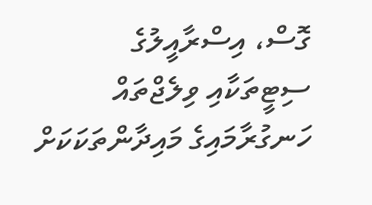ގޮސް، އިސްރާއީލުގެ ސިޓީތަކާއި ވިލެޖްތައް ހަނގުރާމައިގެ މައިދާންތަކަކަށް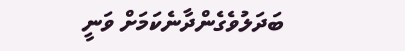ބަދަލުވެގެންދާނެކަމަށް ވަނީ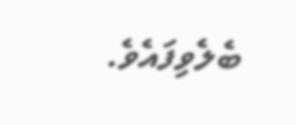ބެލެވިފައެވެ.